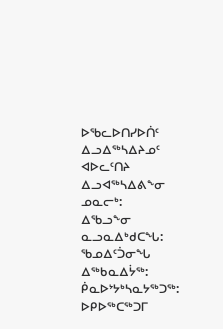ᐅᖃᓚᐅᑎᓯᐅᑏᑦ
ᐃᓗᐃᖅᓴᐃᔨᓄᑦ ᐊᐅᓚᑦᑎᔨ ᐃᓗᐊᖅᓴᐃᕕᖕᓂ
ᓄᓇᓕᒃ:
ᐃᖃᓗᖕᓂ
ᓇᓗᓇᐃᒃᑯᑕᖓ:
ᖃᓄᐃᑦᑑᓂᖓ ᐃᖅᑲᓇᐃᔮᖅ:
ᑮᓇᐅᔾᔭᒃᓴᓇᔭᖅᑐᖅ:
ᐅᑭᐅᖅᑕᖅᑐᒥ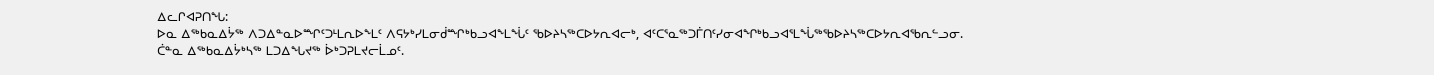ᐃᓚᒋᐊᕈᑎᖓ:
ᐅᓇ ᐃᖅᑲᓇᐃᔮᖅ ᐱᑐᐃᓐᓇᐅᙱᑦᑐᒻᒪᕆᐅᖕᒪᑦ ᐱᕋᔭᒃᓯᒪᓂᑰᙱᒃᑲᓗᐊᖕᒪᖔᑦ ᖃᐅᔨᓴᖅᑕᐅᔭᕆᐊᓕᒃ, ᐊᑦᑕᕐᓇᖅᑐᒦᑎᑦᓯᓂᐊᖏᒃᑲᓗᐊᕐᒪᖔᖅᖃᐅᔨᓴᖅᑕᐅᔭᕆᐊᖃᕆᓪᓗᓂ.
ᑖᓐᓇ ᐃᖅᑲᓇᐃᔮᒃᓴᖅ ᒪᑐᐃᖓᔪᖅ ᐆᒃᑐᕈᒪᔪᓕᒫᓄᑦ.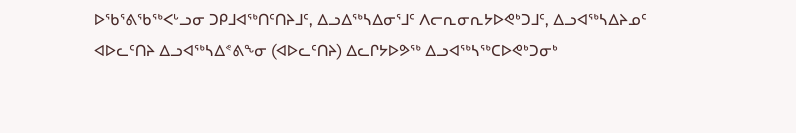ᐅᖃᕐᕕᖃᖅᐸᒡᓗᓂ ᑐᑭᒧᐊᖅᑎᑦᑎᔨᒧᑦ, ᐃᓗᐃᖅᓴᐃᓂᕐᒧᑦ ᐱᓕᕆᓂᕆᔭᐅᕙᒃᑐᒧᑦ, ᐃᓗᐊᖅᓴᐃᔨᓄᑦ ᐊᐅᓚᑦᑎᔨ ᐃᓗᐊᖅᓴᐃᕝᕕᖕᓂ (ᐊᐅᓚᑦᑎᔨ) ᐃᓚᒋᔭᐅᕗᖅ ᐃᓗᐊᖅᓴᖅᑕᐅᕙᒃᑐᓂᒃ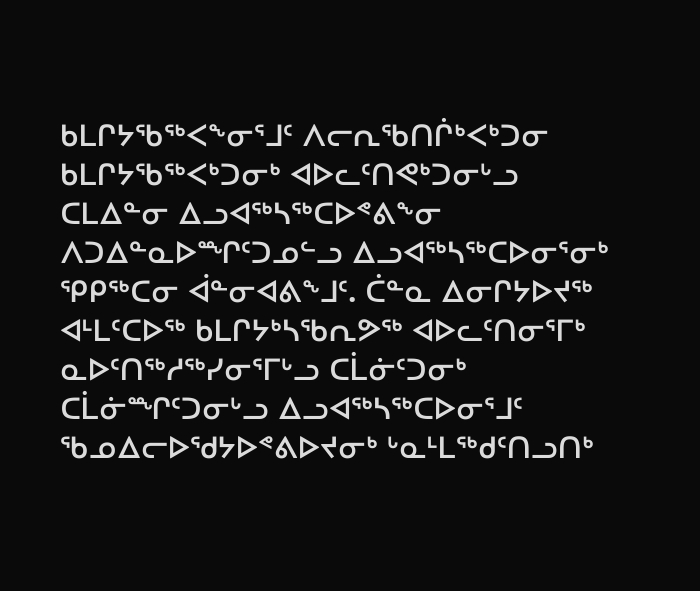ᑲᒪᒋᔭᖃᖅᐸᖕᓂᕐᒧᑦ ᐱᓕᕆᖃᑎᒌᒃᐸᒃᑐᓂ ᑲᒪᒋᔭᖃᖅᐸᒃᑐᓂᒃ ᐊᐅᓚᑦᑎᕙᒃᑐᓂᒡᓗ ᑕᒪᐃᓐᓂ ᐃᓗᐊᖅᓴᖅᑕᐅᕝᕕᖕᓂ ᐱᑐᐃᓐᓇᐅᙱᑦᑐᓄᓪᓗ ᐃᓗᐊᖅᓴᖅᑕᐅᓂᕐᓂᒃ ᕿᑭᖅᑕᓂ ᐋᓐᓂᐊᕕᖕᒧᑦ. ᑖᓐᓇ ᐃᓂᒋᔭᐅᔪᖅ ᐊᒻᒪᑦᑕᐅᖅ ᑲᒪᒋᔭᒃᓴᖃᕆᕗᖅ ᐊᐅᓚᑦᑎᓂᕐᒥᒃ ᓇᐅᑦᑎᖅᓱᖅᓯᓂᕐᒥᒡᓗ ᑕᒫᓃᑦᑐᓂᒃ ᑕᒫᓃᙱᑦᑐᓂᒡᓗ ᐃᓗᐊᖅᓴᖅᑕᐅᓂᕐᒧᑦ ᖃᓄᐃᓕᐅᖁᔭᐅᕝᕕᐅᔪᓂᒃ ᒡᓇᒻᒪᖅᑯᑦᑎᓗᑎᒃ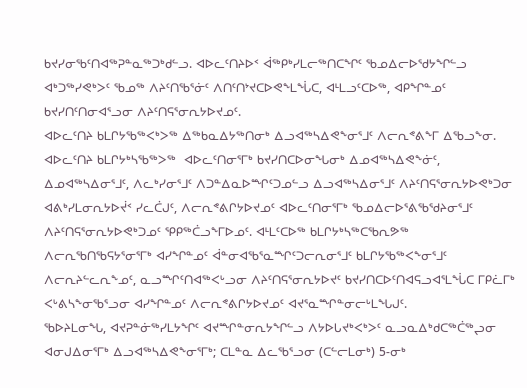ᑲᔪᓯᓂᖃᑦᑎᐊᖅᕈᓐᓇᖅᑐᒃᑯᓪᓗ. ᐊᐅᓚᑦᑎᔨᐅᑉ ᐋᖅᑭᒃᓯᒪᓕᖅᑎᑕᖏᑦ ᖃᓄᐃᓕᐅᖁᔭᖏᓪᓗ ᐊᒃᑐᖅᓯᕙᒃᐳᑦ ᖃᓄᖅ ᐱᔨᑦᑎᖃᕐᓃᑦ ᐱᑎᑦᑎᔾᔪᑕᐅᕙᖕᒪᖔᑕ, ᐊᒻᒪᓗᑦᑕᐅᖅ, ᐊᑭᖏᓐᓄᑦ ᑲᔪᓯᑎᑦᑎᓂᐊᕐᓗᓂ ᐱᔨᑦᑎᕋᕐᓂᕆᔭᐅᔪᓄᑦ.
ᐊᐅᓚᑦᑎᔨ ᑲᒪᒋᔭᖃᖅᐸᒃᐳᖅ ᐃᖅᑲᓇᐃᔭᖅᑎᓂᒃ ᐃᓗᐊᖅᓴᐃᕙᖕᓂᕐᒧᑦ ᐱᓕᕆᕝᕕᖕᒥ ᐃᖃᓗᖕᓂ. ᐊᐅᓚᑦᑎᔨ ᑲᒪᒋᔭᒃᓴᖃᖅᐳᖅ  ᐊᐅᓚᑦᑎᓂᕐᒥᒃ ᑲᔪᓯᑎᑕᐅᓂᖓᓂᒃ ᐃᓄᐊᖅᓴᐃᕙᖕᓃᑦ, ᐃᓄᐊᖅᓴᐃᓂᕐᒧᑦ, ᐱᓚᒃᓯᓂᕐᒧᑦ ᐱᑐᓐᐃᓇᐅᙱᑦᑐᓄᓪᓗ ᐃᓗᐊᖅᓴᐃᓂᕐᒧᑦ ᐱᔨᑦᑎᕋᕐᓂᕆᔭᐅᕙᒃᑐᓂ ᐊᕕᒃᓯᒪᓂᕆᔭᐅᔫᑉ ᓯᓚᑖᒍᑦ, ᐱᓕᕆᕝᕕᒋᔭᐅᔪᓄᑦ ᐊᐅᓚᑦᑎᓂᕐᒥᒃ ᖃᓄᐃᓕᐅᕐᕕᖃᖁᔨᓂᕐᒧᑦ ᐱᔨᑦᑎᕋᕐᓂᕆᔭᐅᕙᒃᑐᓄᑦ ᕿᑭᖅᑖᓗᖕᒥᐅᓄᑦ. ᐊᒻᒪᑦᑕᐅᖅ ᑲᒪᒋᔭᒃᓴᖅᑕᖃᕆᕗᖅ ᐱᓕᕆᖃᑎᖃᕋᔭᕐᓂᕐᒥᒃ ᐊᓯᖏᓐᓄᑦ ᐋᓐᓂᐊᖃᕐᓇᙱᑦᑐᓕᕆᓂᕐᒧᑦ ᑲᒪᒋᔭᖃᖅᐸᖕᓂᕐᒧᑦ ᐱᓕᕆᔨᓪᓚᕆᖕᓄᑦ, ᓇᓗᙱᑦᑎᐊᖅᐸᒡᓗᓂ ᐱᔨᑦᑎᕋᕐᓂᕆᔭᐅᔪᑦ ᑲᔪᓯᑎᑕᐅᑦᑎᐊᕋᓗᐊᕐᒪᖔᑕ ᒥᑭᓛᒥᒃ ᐸᒡᕕᓴᖕᓂᖃᕐᓗᓂ ᐊᓯᖏᓐᓄᑦ ᐱᓕᕆᕝᕕᒋᔭᐅᔪᓄᑦ ᐊᔪᕐᓇᙱᓐᓂᓕᒡᒪᖓᒍᑦ.
ᖃᐅᔨᒪᓂᖓ, ᐊᔪᕈᓐᓃᖅᓯᒪᔭᖏᑦ ᐊᔪᙱᓐᓂᕆᔭᖏᓪᓗ ᐱᔭᐅᒐᔪᒃᐸᒃᐳᑦ ᓇᓗᓇᐃᒃᑯᑕᖅᑖᖅᖢᓂ ᐊᓂᒍᐃᓂᕐᒥᒃ ᐃᓗᐊᖅᓴᐃᕙᖕᓂᕐᒥᒃ; ᑕᒪᓐᓇ ᐃᓚᖃᕐᓗᓂ (ᑕᓪᓕᒪᓂᒃ) 5-ᓂᒃ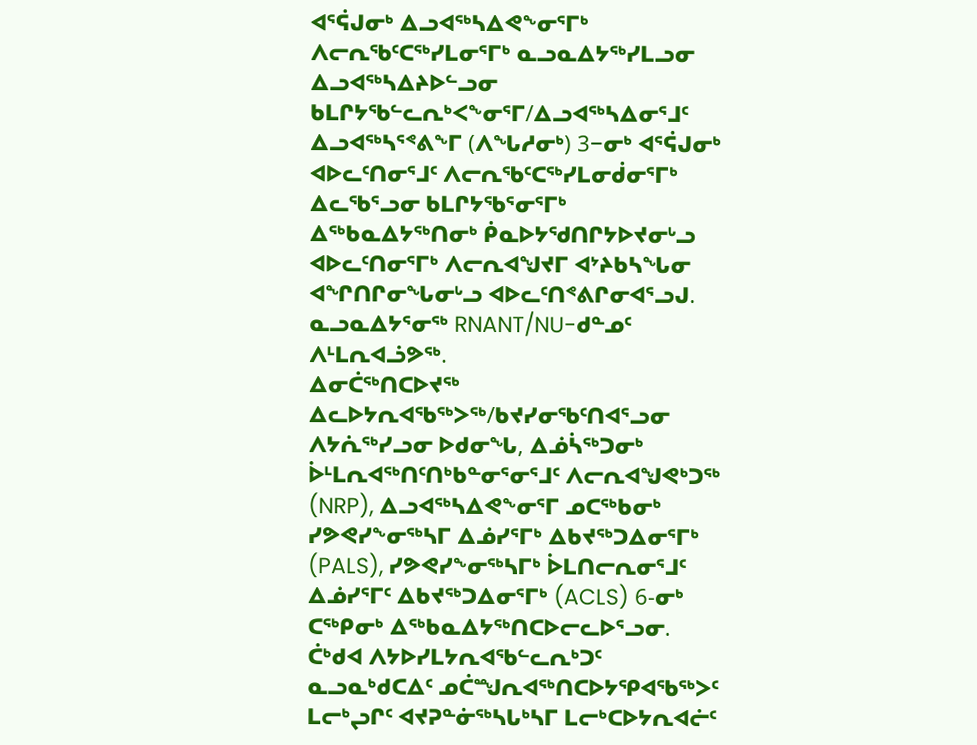ᐊᕐᕌᒍᓂᒃ ᐃᓗᐊᖅᓴᐃᕙᖕᓂᕐᒥᒃ ᐱᓕᕆᖃᑦᑕᖅᓯᒪᓂᕐᒥᒃ ᓇᓗᓇᐃᔭᖅᓯᒪᓗᓂ ᐃᓗᐊᖅᓴᐃᔨᐅᓪᓗᓂ ᑲᒪᒋᔭᖃᓪᓚᕆᒃᐸᖕᓂᕐᒥ/ᐃᓗᐊᖅᓴᐃᓂᕐᒧᑦ ᐃᓗᐊᖅᓴᕐᕝᕕᖕᒥ (ᐱᖓᓱᓂᒃ) 3−ᓂᒃ ᐊᕐᕌᒍᓂᒃ ᐊᐅᓚᑦᑎᓂᕐᒧᑦ ᐱᓕᕆᖃᑦᑕᖅᓯᒪᓂᑰᓂᕐᒥᒃ ᐃᓚᖃᕐᓗᓂ ᑲᒪᒋᔭᖃᕐᓂᕐᒥᒃ ᐃᖅᑲᓇᐃᔭᖅᑎᓂᒃ ᑮᓇᐅᔭᖁᑎᒋᔭᐅᔪᓂᒡᓗ ᐊᐅᓚᑦᑎᓂᕐᒥᒃ ᐱᓕᕆᐊᖑᔪᒥ ᐊᔾᔨᑲᓴᖓᓂ ᐊᖏᑎᒋᓂᖓᓂᒡᓗ ᐊᐅᓚᑦᑎᕝᕕᒋᓂᐊᕐᓗᒍ. ᓇᓗᓇᐃᔭᕐᓂᖅ RNANT/NU-ᑯᓐᓄᑦ ᐱᒻᒪᕆᐊᓘᕗᖅ.
ᐃᓂᑖᖅᑎᑕᐅᔪᖅ ᐃᓚᐅᔭᕆᐊᖃᖅᐳᖅ/ᑲᔪᓯᓂᖃᑦᑎᐊᕐᓗᓂ ᐱᔭᕇᖅᓯᓗᓂ ᐅᑯᓂᖓ, ᐃᓅᓵᖅᑐᓂᒃ ᐆᒻᒪᕆᐊᖅᑎᑦᑎᒃᑲᓐᓂᕐᓂᕐᒧᑦ ᐱᓕᕆᐊᖑᕙᒃᑐᖅ (NRP), ᐃᓗᐊᖅᓴᐃᕙᖕᓂᕐᒥ ᓄᑕᖅᑲᓂᒃ ᓯᕗᕙᓯᖕᓂᖅᓴᒥ ᐃᓅᓯᕐᒥᒃ ᐃᑲᔪᖅᑐᐃᓂᕐᒥᒃ (PALS), ᓯᕗᕙᓯᖕᓂᖅᓴᒥᒃ ᐆᒪᑎᓕᕆᓂᕐᒧᑦ ᐃᓅᓯᕐᒥᑦ ᐃᑲᔪᖅᑐᐃᓂᕐᒥᒃ (ACLS) 6-ᓂᒃ ᑕᖅᑭᓂᒃ ᐃᖅᑲᓇᐃᔭᖅᑎᑕᐅᓕᓚᐅᕐᓗᓂ.  ᑖᒃᑯᐊ ᐱᔭᐅᓯᒪᔭᕆᐊᖃᓪᓚᕆᒃᑐᑦ
ᓇᓗᓇᒃᑯᑕᐃᑦ ᓄᑖᙳᕆᐊᖅᑎᑕᐅᔭᕿᐊᖃᖅᐳᑦ ᒪᓕᒃᖢᒋᑦ ᐊᔪᕈᓐᓃᖅᓴᒐᒃᓴᒥ ᒪᓕᒃᑕᐅᔭᕆᐊᓖᑦ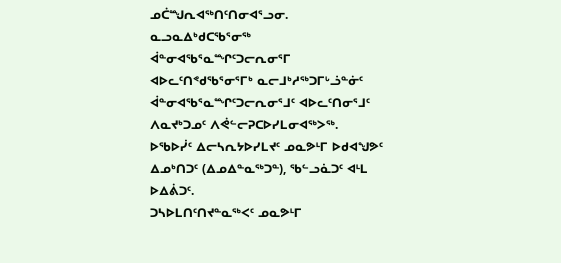ᓄᑖᙳᕆᐊᖅᑎᑦᑎᓂᐊᕐᓗᓂ.
ᓇᓗᓇᐃᒃᑯᑕᖃᕐᓂᖅ ᐋᓐᓂᐊᖃᕐᓇᙱᑦᑐᓕᕆᓂᕐᒥ ᐊᐅᓚᑦᑎᕝᑯᖃᕐᓂᕐᒥᒃ ᓇᓕᒧᒃᓱᖅᑐᒥᒡᓘᓐᓃᑦ ᐋᓐᓂᐊᖃᕐᓇᙱᑦᑐᓕᕆᓂᕐᒧᑦ ᐊᐅᓚᑦᑎᓂᕐᒧᑦ ᐱᓇᔪᒃᑐᓄᑦ ᐱᕚᓪᓕᕈᑕᐅᓯᒪᓂᐊᖅᐳᖅ.     ᐅᖃᐅᓰᑦ ᐃᓕᓴᕆᔭᐅᓯᒪᔪᑦ ᓄᓇᕗᒻᒥ ᐅᑯᐊᖑᕗᑦ ᐃᓄᒃᑎᑐᑦ (ᐃᓄᐃᓐᓇᖅᑐᓐ), ᖃᓪᓗᓈᑐᑦ ᐊᒻᒪ ᐅᐃᕖᑐᑦ.
ᑐᓴᐅᒪᑎᑦᑎᔪᓐᓇᖅᐸᑦ ᓄᓇᕗᒻᒥ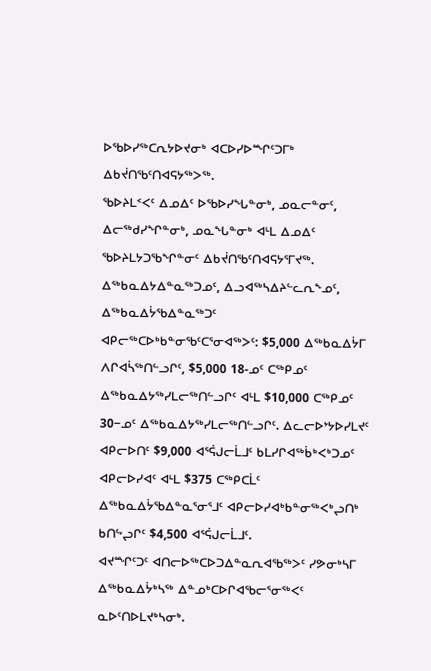ᐅᖃᐅᓯᖅᑕᕆᔭᐅᔪᓂᒃ ᐊᑕᐅᓯᐅᙱᑦᑐᒥᒃ ᐃᑲᔫᑎᖃᑦᑎᐊᕋᔭᖅᐳᖅ.
ᖃᐅᔨᒪᑉᐸᑦ ᐃᓄᐃᑦ ᐅᖃᐅᓯᖓᓐᓂᒃ, ᓄᓇᓕᓐᓂᑦ, ᐃᓕᖅᑯᓯᖏᓐᓂᒃ, ᓄᓇᖓᓐᓂᒃ ᐊᒻᒪ ᐃᓄᐃᑦ ᖃᐅᔨᒪᔭᑐᖃᖏᓐᓂᑦ ᐃᑲᔫᑎᖃᑦᑎᐊᕋᔭᕐᒥᔪᖅ.
ᐃᖅᑲᓇᐃᔭᐃᓐᓇᖅᑐᓄᑦ, ᐃᓗᐊᖅᓴᐃᔨᓪᓚᕆᖕᓄᑦ, ᐃᖅᑲᓇᐃᔮᖃᐃᓐᓇᖅᑐᑦ ᐊᑭᓕᖅᑕᐅᒃᑲᓐᓂᖃᑦᑕᕐᓂᐊᖅᐳᑦ: $5,000 ᐃᖅᑲᓇᐃᔮᒥ ᐱᒋᐊᓵᖅᑎᓪᓗᒋᑦ, $5,000 18-ᓄᑦ ᑕᖅᑭᓄᑦ ᐃᖅᑲᓇᐃᔭᖅᓯᒪᓕᖅᑎᓪᓗᒋᑦ ᐊᒻᒪ $10,000 ᑕᖅᑭᓄᑦ 30−ᓄᑦ ᐃᖅᑲᓇᐃᔭᖅᓯᒪᓕᖅᑎᓪᓗᒋᑦ. ᐃᓚᓕᐅᔾᔭᐅᓯᒪᔪᑦ ᐊᑭᓕᐅᑎᑦ $9,000 ᐊᕐᕌᒍᓕᒫᒧᑦ ᑲᒪᓯᒋᐊᖅᑳᒃᐸᒃᑐᓄᑦ ᐊᑭᓕᐅᓯᐊᑦ ᐊᒻᒪ $375 ᑕᖅᑭᑕᒫᑦ ᐃᖅᑲᓇᐃᔮᖃᐃᓐᓇᕐᓂᕐᒧᑦ ᐊᑭᓕᐅᓯᐊᒃᑲᓐᓂᖅᐸᒃᖢᑎᒃ ᑲᑎᖦᖢᒋᑦ $4,500 ᐊᕐᕌᒍᓕᒫᒧᑦ.
ᐊᔪᙱᑦᑐᑦ ᐊᑎᓕᐅᖅᑕᐅᑐᐃᓐᓇᕆᐊᖃᖅᐳᑦ ᓯᕗᓂᒃᓴᒥ ᐃᖅᑲᓇᐃᔮᒃᓴᖅ ᐃᓐᓄᒃᑕᐅᒋᐊᖃᓕᕐᓂᖅᐸᑦ ᓇᐅᑦᑎᐅᒪᔪᒃᓴᓂᒃ.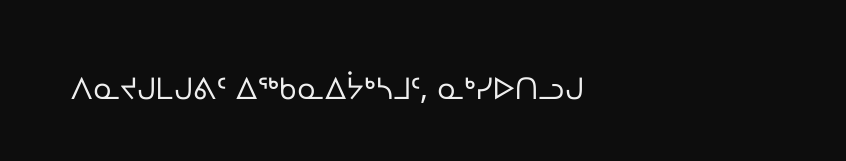ᐱᓇᔪᒍᒪᒍᕕᑦ ᐃᖅᑲᓇᐃᔮᒃᓴᒧᑦ, ᓇᒃᓯᐅᑎᓗᒍ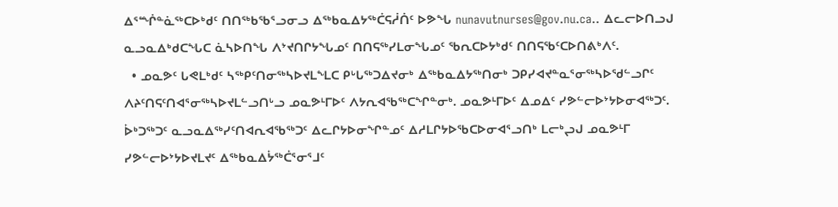ᐃᕐᙲᓐᓈᖅᑕᐅᒃᑯᑦ ᑎᑎᖅᑲᖃᕐᓗᓂᓗ ᐃᖅᑲᓇᐃᔭᖅᑖᕋᓲᑏᑦ ᐅᕗᖓ nunavutnurses@gov.nu.ca.. ᐃᓚᓕᐅᑎᓗᒍ ᓇᓗᓇᐃᒃᑯᑕᖓᑕ ᓈᓴᐅᑎᖓ ᐱᔾᔪᑎᒋᔭᖓᓄᑦ ᑎᑎᕋᖅᓯᒪᓂᖓᓄᑦ ᖃᕆᑕᐅᔭᒃᑯᑦ ᑎᑎᕋᖃᑦᑕᐅᑎᕕᒃᐱᑦ.
  • ᓄᓇᕗᑦ ᒐᕙᒪᒃᑯᑦ ᓴᖅᑭᑦᑎᓂᖅᓴᐅᔪᒪᖕᒪᑕ ᑭᒡᒐᖅᑐᐃᔪᓂᒃ ᐃᖅᑲᓇᐃᔭᖅᑎᓂᒃ ᑐᑭᓯᐊᔪᓐᓇᕐᓂᖅᓴᐅᖁᓪᓗᒋᑦ ᐱᔨᑦᑎᕋᑦᑎᐊᕐᓂᖅᓴᐅᔪᒪᓪᓗᑎᒡᓗ ᓄᓇᕗᒻᒥᐅᑦ ᐱᔭᕆᐊᖃᖅᑕᖏᓐᓂᒃ. ᓄᓇᕗᒻᒥᐅᑦ ᐃᓄᐃᑦ ᓯᕗᓪᓕᐅᔾᔭᐅᓂᐊᖅᑐᑦ. ᐆᒃᑐᖅᑐᑦ ᓇᓗᓇᐃᖅᓯᑦᑎᐊᕆᐊᖃᖅᑐᑦ ᐃᓚᒋᔭᐅᓂᖏᓐᓄᑦ ᐃᓱᒪᒋᔭᐅᖃᑕᐅᓂᐊᕐᓗᑎᒃ ᒪᓕᒃᖢᒍ ᓄᓇᕗᒻᒥ ᓯᕗᓪᓕᐅᔾᔭᐅᔪᒪᔪᑦ ᐃᖅᑲᓇᐃᔮᖅᑖᕐᓂᕐᒧᑦ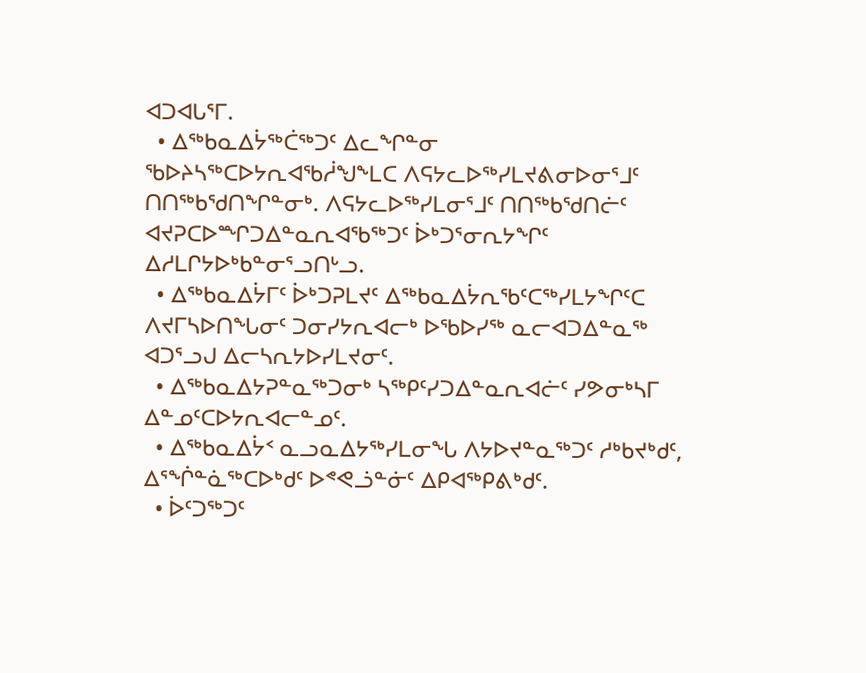ᐊᑐᐊᒐᕐᒥ.
  • ᐃᖅᑲᓇᐃᔮᖅᑖᖅᑐᑦ ᐃᓚᖏᓐᓂ ᖃᐅᔨᓴᖅᑕᐅᔭᕆᐊᖃᓲᖑᖕᒪᑕ ᐱᕋᔭᓚᐅᖅᓯᒪᔪᕕᓂᐅᓂᕐᒧᑦ ᑎᑎᖅᑲᖁᑎᖏᓐᓂᒃ. ᐱᕋᔭᓚᐅᖅᓯᒪᓂᕐᒧᑦ ᑎᑎᖅᑲᖁᑎᓖᑦ ᐊᔪᕈᑕᐅᙱᑐᐃᓐᓇᕆᐊᖃᖅᑐᑦ ᐆᒃᑐᕐᓂᕆᔭᖏᑦ ᐃᓱᒪᒋᔭᐅᒃᑲᓐᓂᕐᓗᑎᒡᓗ.
  • ᐃᖅᑲᓇᐃᔮᒥᑦ ᐆᒃᑐᕈᒪᔪᑦ ᐃᖅᑲᓇᐃᔮᕆᖃᑦᑕᖅᓯᒪᔭᖏᑦᑕ ᐱᔪᒥᓴᐅᑎᖓᓂᑦ ᑐᓂᓯᔭᕆᐊᓕᒃ ᐅᖃᐅᓯᖅ ᓇᓕᐊᑐᐃᓐᓇᖅ ᐊᑐᕐᓗᒍ ᐃᓕᓴᕆᔭᐅᓯᒪᔪᓂᑦ.
  • ᐃᖅᑲᓇᐃᔭᕈᓐᓇᖅᑐᓂᒃ ᓴᖅᑭᑦᓯᑐᐃᓐᓇᕆᐊᓖᑦ ᓯᕗᓂᒃᓴᒥ ᐃᓐᓄᑦᑕᐅᔭᕆᐊᓕᓐᓄᑦ.
  • ᐃᖅᑲᓇᐃᔮᑉ ᓇᓗᓇᐃᔭᖅᓯᒪᓂᖓ ᐱᔭᐅᔪᓐᓇᖅᑐᑦ ᓱᒃᑲᔪᒃᑯᑦ, ᐃᕐᖐᓐᓈᖅᑕᐅᒃᑯᑦ ᐅᕝᕙᓘᓐᓃᑦ ᐃᑭᐊᖅᑭᕕᒃᑯᑦ.
  • ᐆᑦᑐᖅᑐᑦ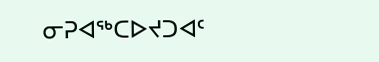ᓂᕈᐊᖅᑕᐅᔪᑐᐊᑦ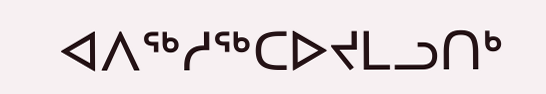ᐊᐱᖅᓱᖅᑕᐅᔪᒪᓗᑎᒃ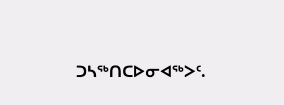ᑐᓴᖅᑎᑕᐅᓂᐊᖅᐳᑦ.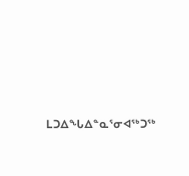ᒪᑐᐃᖓᐃᓐᓇᕐᓂᐊᖅᑐᖅ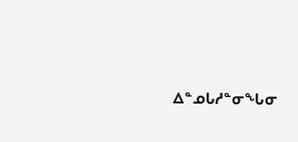ᐃᓐᓄᒐᓱᓐᓂᖓᓂ